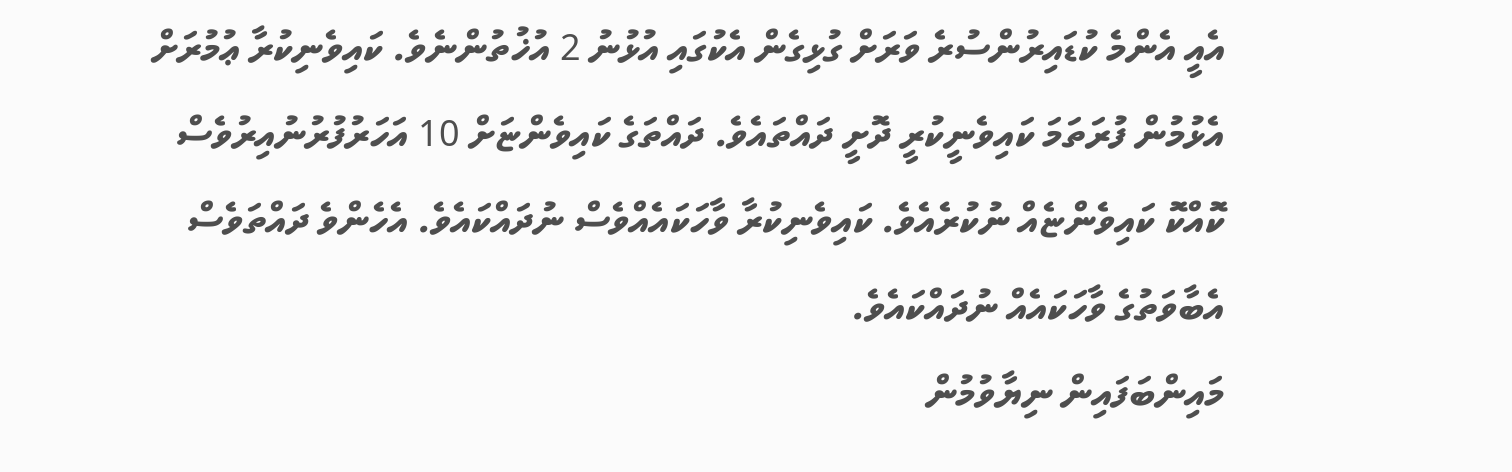އެއީ އެންމެ ކުޑައިރުންސުރެ ވަރަށް ގުޅިގެން އެކުގައި އުޅުނު 2 އުޚުތުންނެވެ. ކައިވެނިކުރާ ޢުމުރަށް އެޅުމުން ފުރަތަމަ ކައިވެނީކުރީ ދޮށީ ދައްތައެވެ. ދައްތަގެ ކައިވެންޏަށް 10 އަހަރުފުރުނުއިރުވެސް ކޮއްކޮ ކައިވެންޏެއް ނުކުރެއެވެ. ކައިވެނިކުރާ ވާހަކައެއްވެސް ނުދައްކައެވެ. އެހެންވެ ދައްތަވެސް އެބާވަތުގެ ވާހަކައެއް ނުދައްކައެވެ.
މައިންބަފައިން ނިޔާވުމުން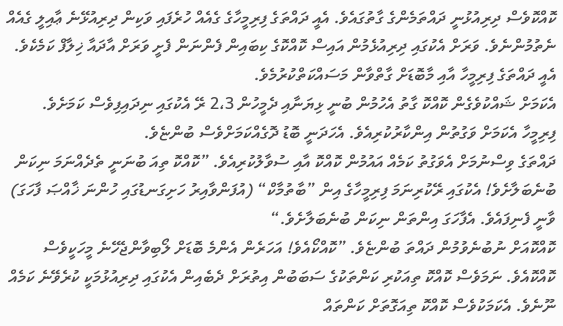ކޮއްކޮވެސް ދިރިއުޅުނީ ދައްތަމެންގެ ގާތުގައެވެ. އެއީ ދައްތަގެ ފިރިމީހާގެ ގެއެއް ހުރެފައި ވަކިން ދިރިއުޅޭނެ ޢާއިލީ ގެއެއް ނެތުމުންނެވެ. ވަރަށް އެކުގައި ދިރިއުޅެމުން އައިސް ކޮއްކޮގެ ކިބައިން ފެންނަން ފެށީ ވަރަށް އާދައާ ޚިލާފް ކަމެކެވެ. އެއީ ދައްތަގެ ފިރިމީހާ އާއި މާބޮޑަށް ގާތްވާން މަސައްކަތްކުރުމެވެ.
އެކަމަށް ޝައްކުވެގެން ކޮއްކޮ ގާތު އެހުމުން ބުނީ ޅިޔަނާއި ދެމީހުން 2،3 ރޭ އެކުގައި ނިދައިފިވެސް ކަމަށެވެ. ފިރިމީހާ އެކަމަށް ވަގުތުން އިންކާރުކުރިއެވެ. އެހަދަނީ ބޮޑު ދޮގެއްކަމަށްވެސް ބުންޏެވެ.
ދައްތަގެ ވިސްނުމަށް އެވަގުތު ކަމެއް އައުމުން ކޮއްކޮ އާއި ސުވާލުކުރިއެވެ. ”ކޮއްކޮ ތިއަ ބުނަނީ ތެދެއްނަމަ ނިކަން ބުނެބަލާށެވެ! އެކުގައި ރޭކުރިނަމަ ފިރިމީހާގެ އިން ”ބާތުމާކް“ (އުފަންވާއިރު ހަށިގަނޑުގައި ހުންނަ ޚާއްޞަ ފާހަގަ) ވާނީ ފެނިފައެވެ. އެފާހަގަ އިންތަން ނިކަން ބުނެބަލާށެވެ.“
ކޮއްކޮއަށް ނުބުނެވުމުން ދައްތަ ބުންޏެވެ. ”ކޮއްކޯއެވެ! އަހަރެން އެންމެ ބޮޑަށް ލޯބިވާންޖެހޭނެ މީހަކީވެސް ކޮއްކޮއެވެ. ނަމަވެސް ކޮއްކޮ ތިއަކުރި ކަންތަކުގެ ސަބަބުން އިތުރަށް ދެބެއިން އެކުގައި ދިރިއުޅުމަކީ ކުރެވޭނެ ކަމެއް ނޫނެވެ. އެކަމަކުވެސް ކޮއްކޮ ތިއަގޮތަށް ކަންތައް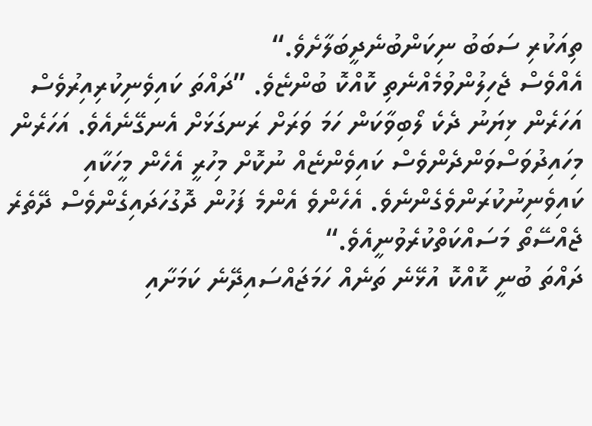ތިއަކުރި ސަބަބު ނިކަންބުނެދީބަލާށެވެ.“
އެއްވެސް ޖެހިލުންވުމެއްނެތި ކޮއްކޮ ބުންޏެވެ. ”ދައްތަ ކައިވެނިކުރިއިރުވެސް އަހަރެން ޅިޔަނު ދެކެ ލޯބިވާކަން ހަމަ ވަރަށް ރަނގަޅަށް އެނގޭނެއެވެ. އަހަރެން މިހައިދުވަސްވަންދެންވެސް ކައިވެންޏެއް ނުކޮށް މިހުރީ އެހެން މީހަކާއި ކައިވެނިނުކުރަންވެގެންނެވެ. އެހެންވެ އެންމެ ފަހުން ދޮގުހަދައިގެންވެސް ދޭތެރެ ޖެއްސޭތޯ މަސައްކަތްކުރެވުނީއެވެ.“
ދައްތަ ބުނީ ކޮއްކޮ އުޅޭނެ ތަނެއް ހަމަޖައްސައިދޭނެ ކަމަށާއި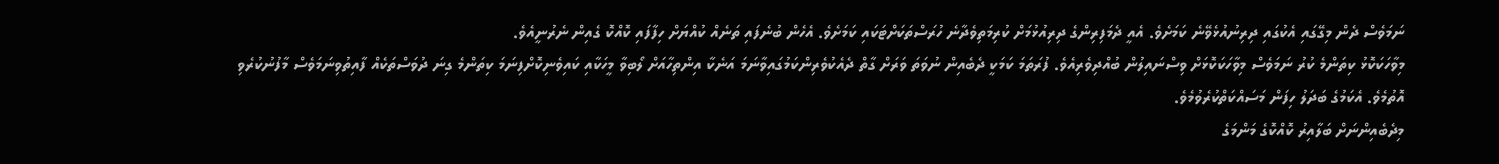ނަމަވެސް ދެން މިގޭގައި އެކުގައި ދިރިނުއުޅެވޭނެ ކަމަށެވެ. އެއީ ދެމަފިރިންގެ ދިރިއުޅުމަށް ކުރިމަތިވެދާނެ ހުރަސްތަކަށްޓަކައި ކަމަށެވެ. އެހެން ބުނެފައި ތަނެއް ކުއްޔަށް ހިފާފައި ކޮއްކޮ ގެއިން ނެރުނީއެވެ.
މިވާހަކަކޮޅު ކިތަންމެ ކުރު ނަމަވެސް މިވާހަކަކޮޅަށް ވިސްނައިލުން ބުއްދިވެރިއެވެ. ފުރަތަމަ ކަމަކީ ދެބެއިން ނުވަތަ ވަރަށް ގާތް ދެއެކުވެރިންކަމުގައިވާނަމަ އަނެކާ އިންތިހާއަށް ލޯބިވާ މީހަކާއި ކައިވެނިކޮށްފިނަމަ ކިތަންމެ ގިނަ ދުވަސްތަކެއް ފާއިތުވިނަމަވެސް މާފުނުކުރެވި އޮތުމެވެ. އެކަމުގެ ބަދަލު ހިފަން މަސައްކަތްކުރެވުމެވެ.
މިދެބެއިންނަށް ބަލާއިރު ކޮއްކޮގެ މަންމަގެ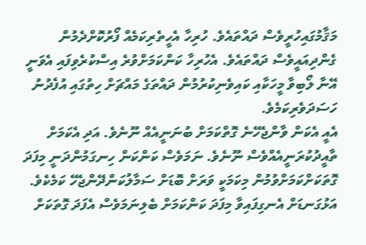މަޤާމުގައިހުރީވެސް ދައްތައެވެ. ހުރިހާ އެހީތެރިކަމެއް ފޯރުކޮށްދެމުން ގެންދިއައީވެސް ދައްތައެވެ. އެހުރިހާ ކަންކަމަށްވުރެ އިސްކުރެވިފައި އެވަނީ އޭނާ ލޯބިވާ މީހަކާއި ކައިވެނިކުރުމުން ދައްތަގެ މައްޗަށް ހިތުގައި އުފެދުނު ހަސަދަވެރިކަމެވެ.
އެއީ އެކަން ވާންޖެހޭނެ ގޮތްކަމަށް ބުނަނީއެއް ނޫނެވެ. އަދި އެކަމަށް ތާއީދުކުރަނީއެއްވެސް ނޫނެވެ. ނަމަވެސް ކަންކަން ހިނގަމުންދަނީ މިފަދަ ގޮތަކަށްކަމަށްވުމުން މިކަމަކީ ވަރަށް ބޮޑަށް ސަމާލުކަންދޭންޖެހޭ ކަމެކެވެ. އަޅުގަނޑަށް އެނގިފައިވާ މިފަދަ ކަންކަމަށް ބެލިނަމަވެސް އެފަދަ ގޮތަކަށް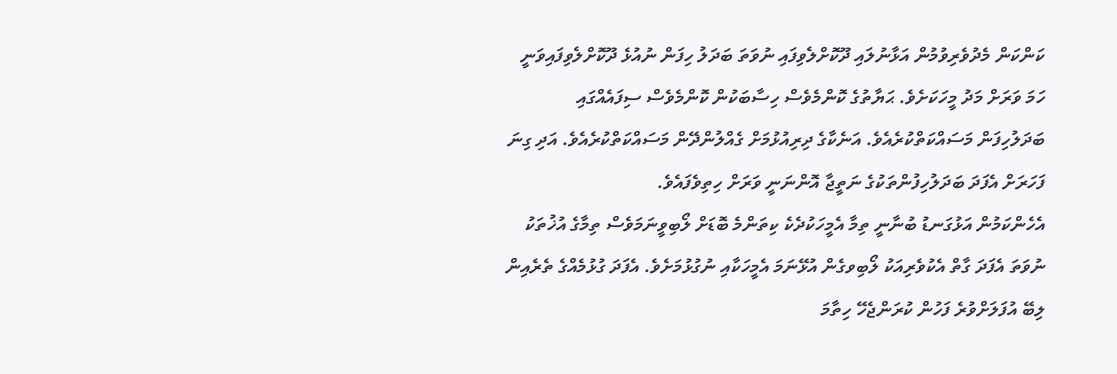ކަންކަން މެދުވެރިވުމުން އަޅާނުލައި ދޫކޮށްލެވިފައި ނުވަތަ ބަދަލު ހިފަން ނުއުޅެ ދޫކޮށްލެވިފައިވަނީ ހަމަ ވަރަށް މަދު މީހަކަށެވެ. ޙަޔާތުގެ ކޮންމެވެސް ހިސާބަކުން ކޮންމެވެސް ސިފައެއްގައި ބަދަލުހިފަން މަސައްކަތްކުރެއެވެ. އަނެކާގެ ދިރިއުޅުމަށް ގެއްލުންދޭން މަސައްކަތްކުރެއެވެ. އަދި ގިނަ ފަހަރަށް އެފަދަ ބަދަލުހިފުންތަކުގެ ނަތީޖާ އޮންނަނީ ވަރަށް ހިތިވެފައެވެ.
އެހެންކަމުން އަޅުގަނޑު ބުނާނީ ތިމާ އެމީހަކުދެކެ ކިތަންމެ ބޮޑަށް ލޯބިވީނަމަވެސް ތިމާގެ އުޚުތަކު ނުވަތަ އެފަދަ ގާތް އެކުވެރިއަކު ލޯބިވގެން އުޅޭނަމަ އެމީހަކާއި ނުގުޅުމަށެވެ. އެފަދަ ގުޅުމެއްގެ ތެރެއިން ލިބޭ އުފަލަށްވުރެ ފަހުން ކުރަންޖެހޭ ހިތާމަ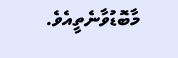މާބޮޑުވާނެތީއެވެ.